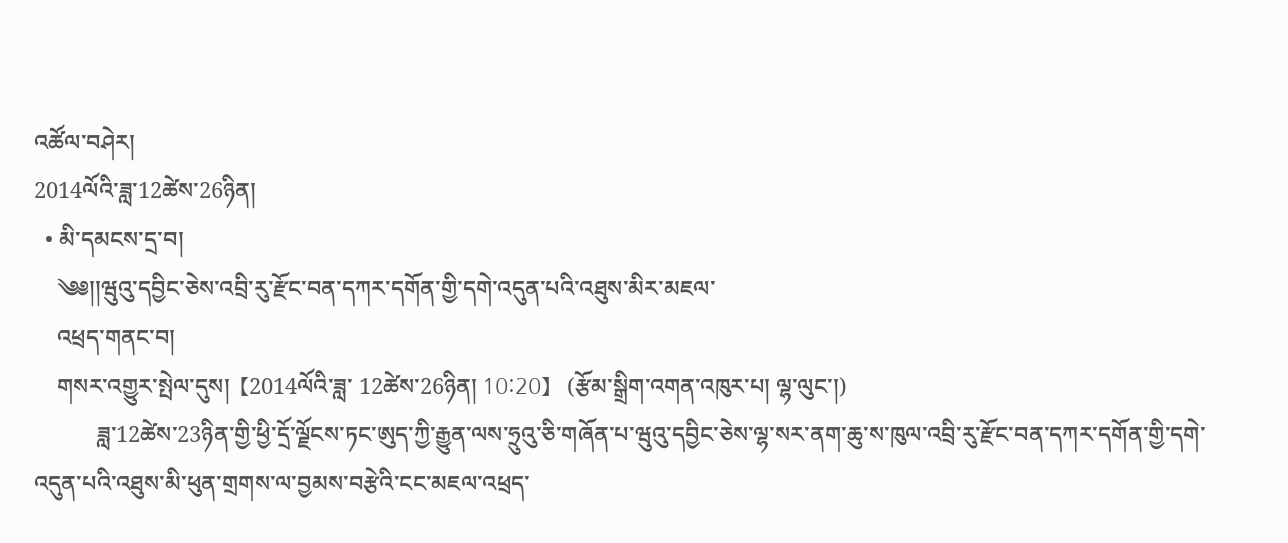འཚོལ་བཤེར།
2014ལོའི་ཟླ་12ཚེས་26ཉིན།
  • མི་དམངས་དྲ་བ།
    ༄༅།།ཝུའུ་དབྱིང་ཅེས་འབྲི་རུ་རྫོང་བན་དཀར་དགོན་གྱི་དགེ་འདུན་པའི་འཐུས་མིར་མཇལ་
    འཕྲད་གནང་བ།
    གསར་འགྱུར་སྤེལ་དུས།  【2014ལོའི་ཟླ་ 12ཚེས་26ཉིན། 10:20】   (རྩོམ་སྒྲིག་འགན་འཁུར་པ། ལྷ་ལུང་།)
           ཟླ་12ཚེས་23ཉིན་གྱི་ཕྱི་དྲོ་ལྗོངས་ཏང་ཨུད་ཀྱི་རྒྱུན་ལས་ཧྲུའུ་ཅི་གཞོན་པ་ཝུའུ་དབྱིང་ཅེས་ལྷ་སར་ནག་ཆུ་ས་ཁུལ་འབྲི་རུ་རྫོང་བན་དཀར་དགོན་གྱི་དགེ་འདུན་པའི་འཐུས་མི་ཕུན་གྲགས་ལ་བྱམས་བརྩེའི་ངང་མཇལ་འཕྲད་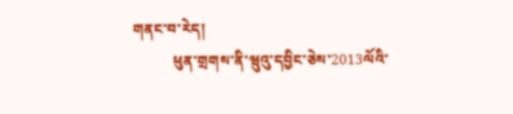གནང་བ་རེད།
           ཕུན་གྲགས་ནི་ཝུའུ་དབྱིང་ཅེས་2013ལོའི་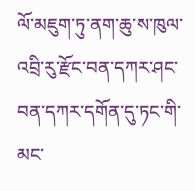ལོ་མཇུག་ཏུ་ནག་ཆུ་ས་ཁུལ་འབྲི་རུ་རྫོང་བན་དཀར་ཤང་བན་དཀར་དགོན་དུ་ཏང་གི་མང་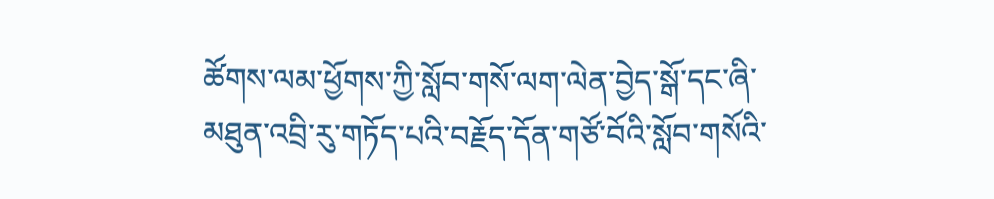ཚོགས་ལམ་ཕྱོགས་ཀྱི་སློབ་གསོ་ལག་ལེན་བྱེད་སྒོ་དང་ཞི་མཐུན་འབྲི་རུ་གཏོད་པའི་བརྗོད་དོན་གཙོ་བོའི་སློབ་གསོའི་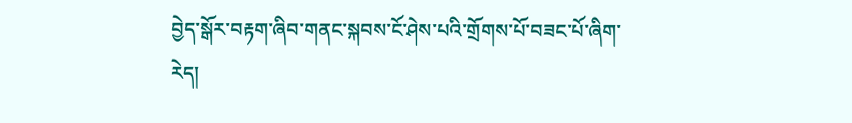བྱེད་སྒོར་བརྟག་ཞིབ་གནང་སྐབས་ངོ་ཤེས་པའི་གྲོགས་པོ་བཟང་པོ་ཞིག་རེད།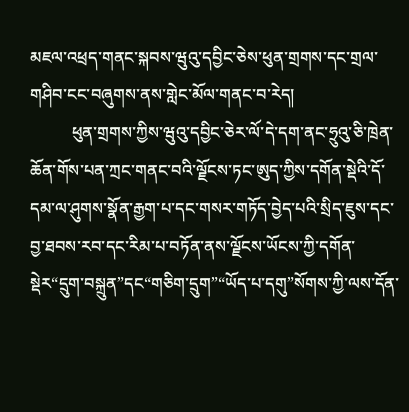མཇལ་འཕྲད་གནང་སྐབས་ཝུའུ་དབྱིང་ཅེས་ཕུན་གྲགས་དང་གྲལ་གཤིབ་ངང་བཞུགས་ནས་གླེང་མོལ་གནང་བ་རེད།
          ཕུན་གྲགས་ཀྱིས་ཝུའུ་དབྱིང་ཅེར་ལོ་དེ་དག་ནང་ཧྲུའུ་ཅི་ཁྲེན་ཆོན་གོས་པན་ཀྲང་གནང་བའི་ལྗོངས་ཏང་ཨུད་ཀྱིས་དགོན་སྡེའི་དོ་དམ་ལ་ཤུགས་སྣོན་རྒྱག་པ་དང་གསར་གཏོད་བྱེད་པའི་སྲིད་ཇུས་དང་བྱ་ཐབས་རབ་དང་རིམ་པ་བཏོན་ནས་ལྗོངས་ཡོངས་ཀྱི་དགོན་སྡེར“དྲུག་བསྐྲུན”དང“གཅིག་དྲུག”“ཡོད་པ་དགུ”སོགས་ཀྱི་ལས་དོན་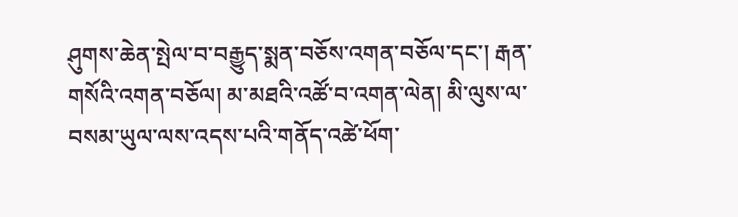ཤུགས་ཆེན་སྤེལ་བ་བརྒྱུད་སྨན་བཅོས་འགན་བཅོལ་དང་། རྒན་གསོའི་འགན་བཅོལ། མ་མཐའི་འཚོ་བ་འགན་ལེན། མི་ལུས་ལ་བསམ་ཡུལ་ལས་འདས་པའི་གནོད་འཚེ་ཕོག་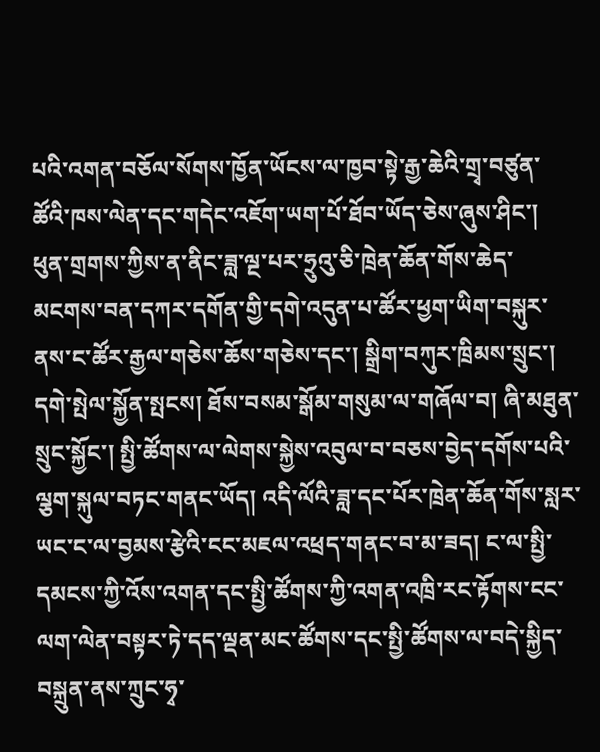པའི་འགན་བཅོལ་སོགས་ཁྱོན་ཡོངས་ལ་ཁྱབ་སྟེ་རྒྱ་ཆེའི་གྲྭ་བཙུན་ཚོའི་ཁས་ལེན་དང་གདེང་འཇོག་ཡག་པོ་ཐོབ་ཡོད་ཅེས་ཞུས་ཤིང་། ཕུན་གྲགས་ཀྱིས་ན་ནིང་ཟླ་ལྔ་པར་ཧྲུའུ་ཅི་ཁྲེན་ཆོན་གོས་ཆེད་མངགས་བན་དཀར་དགོན་གྱི་དགེ་འདུན་པ་ཚོར་ཕྱག་ཡིག་བསྐུར་ནས་ང་ཚོར་རྒྱལ་གཅེས་ཆོས་གཅེས་དང་། སྒྲིག་བཀུར་ཁྲིམས་སྲུང་། དགེ་སྤེལ་སྐྱོན་སྤངས། ཐོས་བསམ་སྒོམ་གསུམ་ལ་གཞོལ་བ། ཞི་མཐུན་སྲུང་སྐྱོང་། སྤྱི་ཚོགས་ལ་ལེགས་སྐྱེས་འབུལ་བ་བཅས་བྱེད་དགོས་པའི་ལྕག་སྐུལ་བཏང་གནང་ཡོད། འདི་ལོའི་ཟླ་དང་པོར་ཁྲེན་ཆོན་གོས་སླར་ཡང་ང་ལ་བྱམས་རྩེའི་ངང་མཇལ་འཕྲད་གནང་བ་མ་ཟད། ང་ལ་སྤྱི་དམངས་ཀྱི་འོས་འགན་དང་སྤྱི་ཚོགས་ཀྱི་འགན་འཁྲི་རང་རྟོགས་ངང་ལག་ལེན་བསྟར་ཏེ་དད་ལྡན་མང་ཚོགས་དང་སྤྱི་ཚོགས་ལ་བདེ་སྐྱིད་བསྐྲུན་ནས་ཀྲུང་ཧྭ་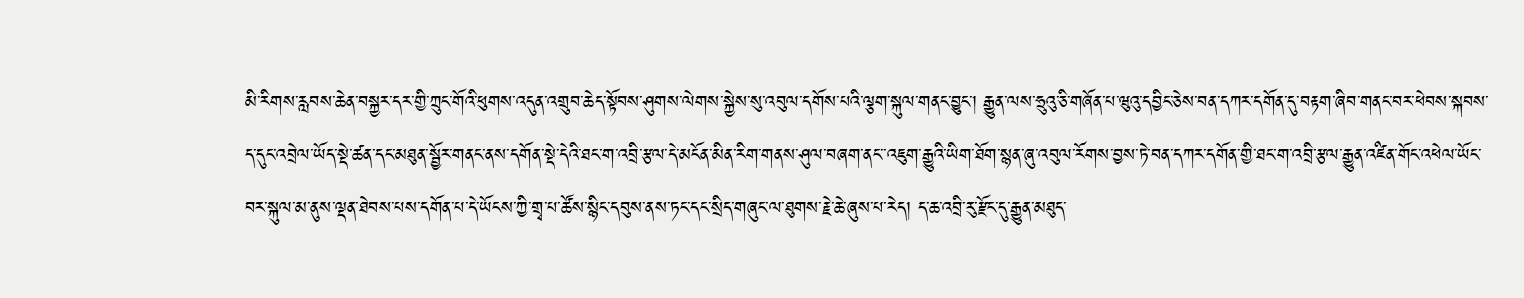མི་རིགས་རླབས་ཆེན་བསྐྱར་དར་གྱི་ཀྲུང་གོའི་ཕུགས་འདུན་འགྲུབ་ཆེད་སྟོབས་ཤུགས་ལེགས་སྐྱེས་སུ་འབུལ་དགོས་པའི་ལྕག་སྐུལ་གནང་བྱུང་། རྒྱུན་ལས་ཧྲུའུ་ཅི་གཞོན་པ་ཝུའུ་དབྱིང་ཅེས་བན་དཀར་དགོན་དུ་བརྟག་ཞིབ་གནང་བར་ཕེབས་སྐབས་ད་དུང་འབྲེལ་ཡོད་སྡེ་ཚན་དང་མཐུན་སྦྱོར་གནང་ནས་དགོན་སྡེ་དེའི་ཐང་ག་འབྲི་རྩལ་དེ་མངོན་མིན་རིག་གནས་ཤུལ་བཞག་ནང་་འཇུག་རྒྱུའི་ཡིག་ཐོག་སྙན་ཞུ་འབུལ་རོགས་བྱས་ཏེ་བན་དཀར་དགོན་གྱི་ཐང་ག་འབྲི་རྩལ་རྒྱུན་འཛིན་གོང་འཕེལ་ཡོང་བར་སྐུལ་མ་ནུས་ལྡན་ཐེབས་པས་དགོན་པ་དེ་ཡོངས་ཀྱི་གྲྭ་པ་ཚོས་སྙིང་དབུས་ནས་ཏང་དང་སྲིད་གཞུང་ལ་ཐུགས་རྗེ་ཆེ་ཞུས་པ་རེད། ད་ཆ་འབྲི་རུ་རྫོང་དུ་རྒྱུན་མཐུད་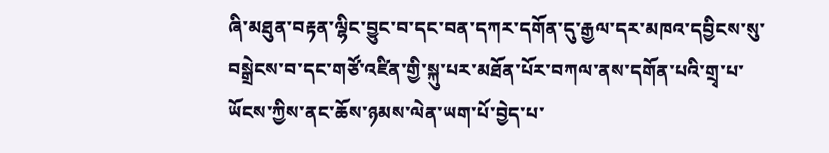ཞི་མཐུན་བརྟན་ལྷིང་བྱུང་བ་དང་བན་དཀར་དགོན་དུ་རྒྱལ་དར་མཁའ་དབྱིངས་སུ་བསྒྲེངས་བ་དང་གཙོ་འཛིན་གྱི་སྐུ་པར་མཐོན་པོར་བཀལ་ནས་དགོན་པའི་གྲྭ་པ་ཡོངས་ཀྱིས་ནང་ཆོས་ཉམས་ལེན་ཡག་པོ་བྱེད་པ་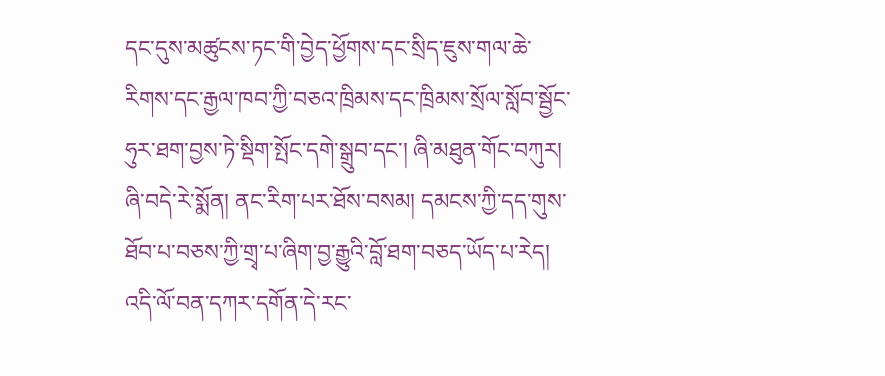དང་དུས་མཚུངས་ཏང་གི་བྱེད་ཕྱོགས་དང་སྲིད་ཇུས་གལ་ཆེ་རིགས་དང་རྒྱལ་ཁབ་ཀྱི་བཅའ་ཁྲིམས་དང་ཁྲིམས་སྲོལ་སློབ་སྦྱོང་ཧུར་ཐག་བྱས་ཏེ་སྡིག་སྤོང་དགེ་སྒྲུབ་དང་། ཞི་མཐུན་གོང་བཀུར། ཞི་བདེ་རེ་སྨོན། ནང་རིག་པར་ཐོས་བསམ། དམངས་ཀྱི་དད་གུས་ཐོབ་པ་བཅས་ཀྱི་གྲྭ་པ་ཞིག་བྱ་རྒྱུའི་བློ་ཐག་བཅད་ཡོད་པ་རེད། འདི་ལོ་བན་དཀར་དགོན་དེ་རང་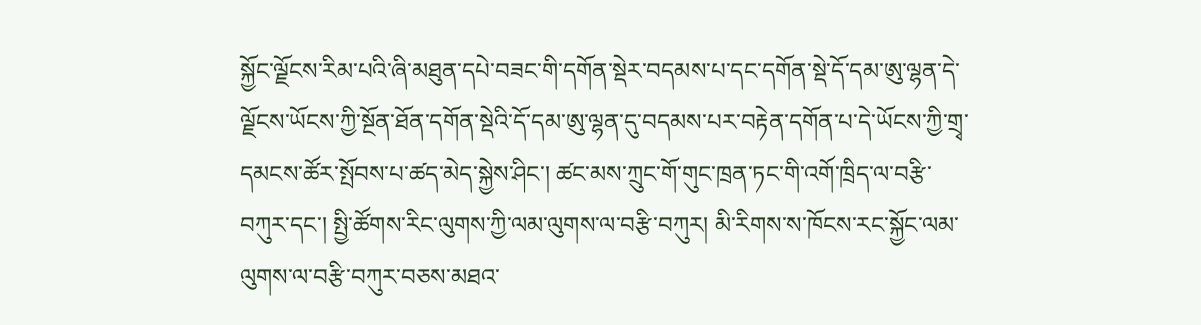སྐྱོང་ལྗོངས་རིམ་པའི་ཞི་མཐུན་དཔེ་བཟང་གི་དགོན་སྡེར་བདམས་པ་དང་དགོན་སྡེ་དོ་དམ་ཨུ་ལྷན་དེ་ལྗོངས་ཡོངས་ཀྱི་སྔོན་ཐོན་དགོན་སྡེའི་དོ་དམ་ཨུ་ལྷན་དུ་བདམས་པར་བརྟེན་དགོན་པ་དེ་ཡོངས་ཀྱི་གྲྭ་དམངས་ཚོར་སྤོབས་པ་ཚད་མེད་སྐྱེས་ཤིང་། ཚང་མས་ཀྲུང་གོ་གུང་ཁྲན་ཏང་གི་འགོ་ཁྲིད་ལ་བརྩི་བཀུར་དང་། སྤྱི་ཚོགས་རིང་ལུགས་ཀྱི་ལམ་ལུགས་ལ་བརྩི་བཀུར། མི་རིགས་ས་ཁོངས་རང་སྐྱོང་ལམ་ལུགས་ལ་བརྩི་བཀུར་བཅས་མཐའ་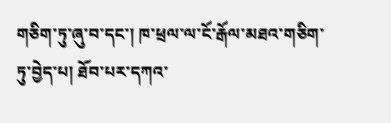གཅིག་ཏུ་ཞུ་བ་དང་། ཁ་ཕྲལ་ལ་ངོ་རྒོལ་མཐའ་གཅིག་ཏུ་བྱེད་པ། ཐོབ་པར་དཀའ་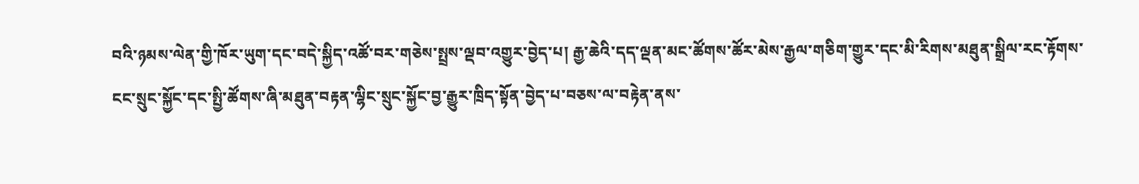བའི་ཉམས་ལེན་གྱི་ཁོར་ཡུག་དང་བདེ་སྐྱིད་འཚོ་བར་གཅེས་སྤྲས་ལྡབ་འགྱུར་བྱེད་པ། རྒྱ་ཆེའི་དད་ལྡན་མང་ཚོགས་ཚོར་མེས་རྒྱལ་གཅིག་གྱུར་དང་མི་རིགས་མཐུན་སྒྲིལ་རང་རྟོགས་ངང་སྲུང་སྐྱོང་དང་སྤྱི་ཚོགས་ཞི་མཐུན་བརྟན་ལྷིང་སྲུང་སྐྱོང་བྱ་རྒྱུར་ཁྲིད་སྟོན་བྱེད་པ་བཅས་ལ་བརྟེན་ནས་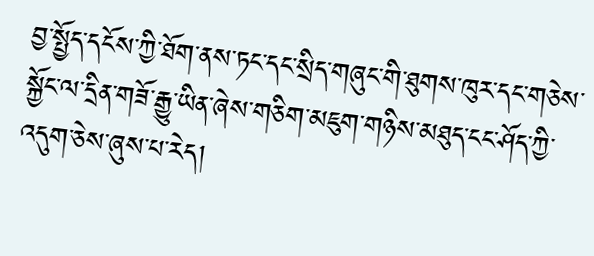བྱ་སྤྱོད་དངོས་ཀྱི་ཐོག་ནས་ཏང་དང་སྲིད་གཞུང་གི་ཐུགས་ཁུར་དང་གཅེས་སྐྱོང་ལ་དྲིན་གཟོ་རྒྱུ་ཡིན་ཞེས་གཅིག་མཇུག་གཉིས་མཐུད་ངང་ཤོད་ཀྱི་འདུག་ཅེས་ཞུས་པ་རེད།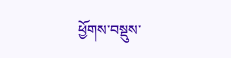ཕྱོགས་བསྡུས་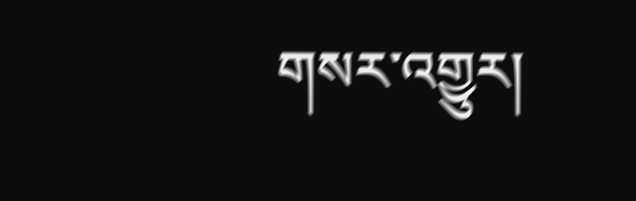གསར་འགྱུར།